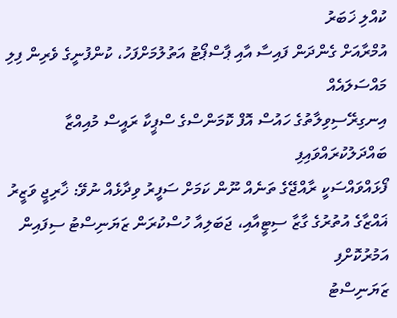ކުއްލި ޚަބަރު
އުމްރާއަށް ގެންދަން ފައިސާ އާއި ޕާސްޕޯޓު އަތުލުމަށްފަހު، ކުންފުނީގެ ވެރިން ފިލި މައްސަލައެއް
އިނގިރޭސިވިލާތުގެ ހައުސް އޮފް ކޮމަންސްގެ ސްޕީކާ ރައީސް މުއިއްޒާ ބައްދަލުކުރައްވައިފި
ފޯޅައްވައްސަކީ ރާއްޖޭގެ ތަނެއް ނޫން ކަމަށް ސަފީރު ވިދާޅެއް ނުވޭ: ޚާރިޖީ ވަޒީރު
ޣައްޒާގެ އުތުރުގެ ގާޒާ ސިޓީއާއި، ޖަބަލިއާ ހުސްކުރަން ޒަޔަނިސްޓު ސިފައިން އަމުރުކޮށްފި
ޒަޔަނިސްޓު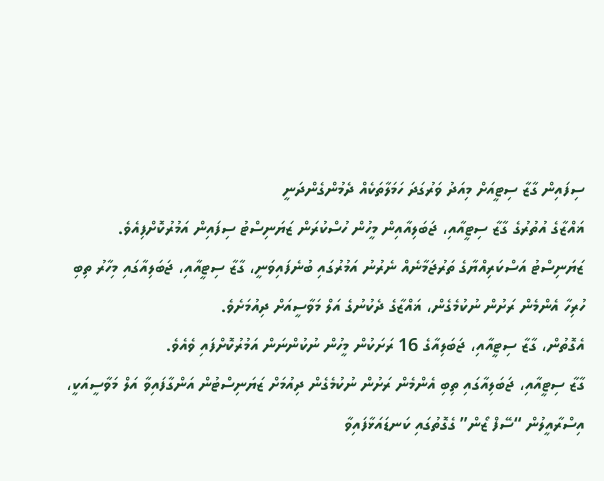ސިފައިން ގާޒާ ސިޓީއަށް މިއަދު ވަރުގަދަ ހަމަލާތަކެއް ދެމުންގެންދަނީ
ޣައްޒާގެ އުތުރުގެ ގާޒާ ސިޓީއާއި، ޖަބަލިއާއިން މީހުން ހުސްކުރަން ޒަޔަނިސްޓު ސިފައިން އަމުރުކޮށްފިއެވެ.
ޒަޔަނިސްޓު އަސްކަރިއްޔާގެ ތަރުޖަމާނެއް ނެރުނު އަމުރުގައި ބުނެފައިވަނީ، ގާޒާ ސިޓީއާއި، ޖަބަލިއާގައި މިހާރު ތިބި ހުރިހާ އެންމެން ރަށުން ނުކުމެގެން، ޣައްޒާގެ ދެކުނުގެ އަލް މަވާސީއަށް ދިއުމަށެވެ.
އެގޮތުން، ގާޒާ ސިޓީއާއި، ޖަބަލިއާގެ 16 ރަށަކުން މީހުން ނުކުންނަން އަމުރުކޮށްފައި ވެއެވެ.
ގާޒާ ސިޓީއާއި، ޖަބަލިއާގައި ތިބި އެންމެން ރަށުން ނުކުމެގެން ދިއުމަށް ޒަޔަނިސްޓުން އަންގާފައިވާ އަލް މަވާސީއަކީ، އިސްރާއީލުން “ސޭފް ޒޯން” ގެގޮތުގައި ކަނޑައަޅާފައިވާ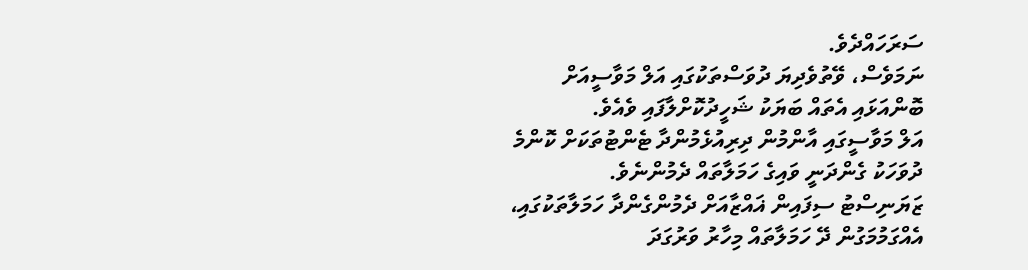ސަރަހައްދެވެ.
ނަމަވެސް، ވޭތުވެދިޔަ ދުވަސްތަކުގައި އަލް މަވާސީއަށް ބޮންއަޅައި އެތައް ބަޔަކު ޝަހީދުކޮށްލާފައި ވެއެވެ.
އަލް މަވާސީގައި އާންމުން ދިރިއުޅެމުންދާ ޓެންޓުތަކަށް ކޮންމެ ދުވަހަކު ގެންދަނީ ވައިގެ ހަމަލާތައް ދެމުންނެވެ.
ޒަޔަނިސްޓު ސިފައިން ޣައްޒާއަށް ދެމުންގެންދާ ހަމަލާތަކުގައި، އެއްގަމުމަގުން ދޭ ހަމަލާތައް މިހާރު ވަރުގަދަ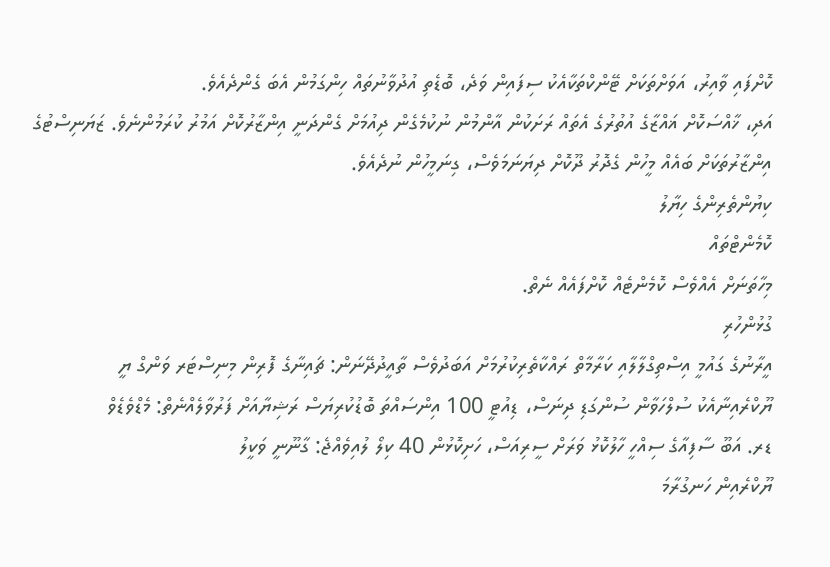ކޮށްފައި ވާއިރު، އަވަށްތަކަށް ޓޭންކްތަކާއެކު ސިފައިން ވަދެ، ބޮޑެތި އުދުވާނުތައް ހިންގަމުން އެބަ ގެންދެއެވެ.
އަދި، ޚާއްސަކޮށް ޣައްޒާގެ އުތުރުގެ އެތައް ރަށަކުން އާންމުން ނުކުމެގެން ދިއުމަށް ގެންދަނީ އިންޒާރުކޮށް އަމުރު ކުރަމުންނެވެ. ޒަޔަނިސްޓުގެ އިންޒާރުތަކަށް ބައެއް މީހުން ގެދޮރު ދޫކޮށް ދިޔަނަމަވެސް، ގިނަމީހުން ނުދެއެވެ.
ކިޔުންތެރިންގެ ހިޔާލު
ކޮމެންޓްތައް
މިހާތަނަށް އެއްވެސް ކޮމެންޓެއް ކޮށްފައެއް ނެތް.
ގުޅުންހުރި
އީރާނުގެ ގައުމީ އިސްތިގްލާލާއި ކަރާމާތް ރައްކާތެރިކުރުމަށް އަބަދުވެސް ތާއީދުދޭނަން: ޗައިނާގެ ފޮރިން މިނިސްޓަރ ވަންގް ޔީ
ޔޫކްރެއިނާއެކު ސުލްހަވާން ސުންގަޑި ދިނަސް، ޑިއުޓީ 100 އިންސައްތަ ބޮޑުކުރިޔަސް ރަޝިޔާއަށް ފަރުވާލެއްނެތް: މެޑްވެޑެވް
ޑރ. އަބޫ ސާފިއާގެ ސިއްހީ ހާލުކޮޅު ވަރަށް ސީރިއަސް، ހަށިކޮޅުން 40 ކިލޯ ލުއިވެއްޖެ: ގާނޫނީ ވަކީލު
ޔޫކްރެއިން ހަނގުރާމަ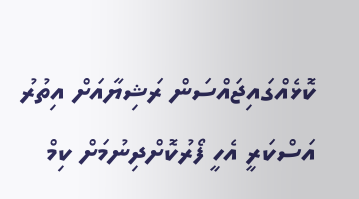ކޮޅެއްގައިޖައްސަން ރަޝިޔާއަށް އިތުރު އަސްކަރީ އެހީ ފޯރުކޮށްދިނުމަށް ކިމް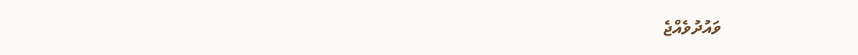ވައުދުވެއްޖެ